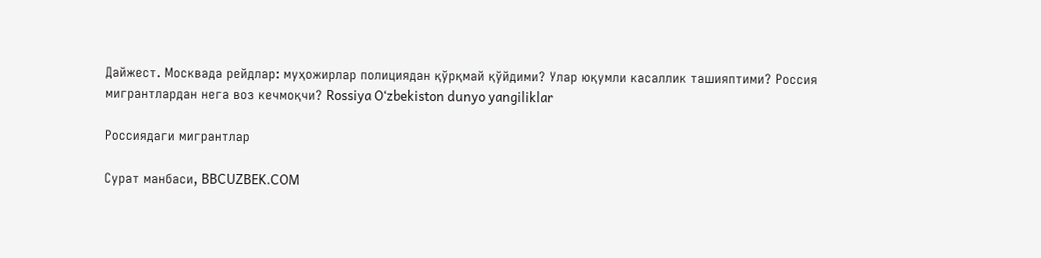Дайжест. Москвада рейдлар: муҳожирлар полициядан қўрқмай қўйдими? Улар юқумли касаллик ташияптими? Россия мигрантлардан нега воз кечмоқчи? Rossiya O‘zbekiston dunyo yangiliklar

Россиядаги мигрантлар

Сурат манбаси, BBCUZBEK.COM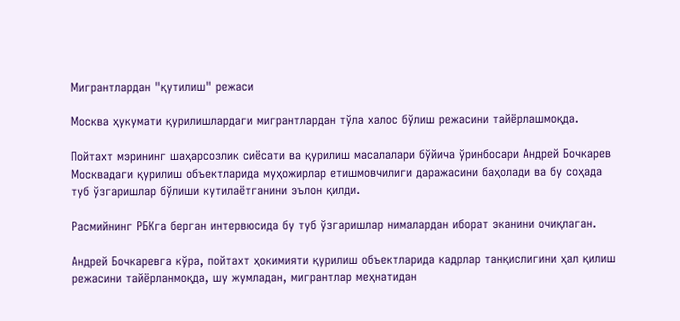Мигрантлардан "қутилиш" режаси

Москва ҳукумати қурилишлардаги мигрантлардан тўла халос бўлиш режасини тайёрлашмоқда.

Пойтахт мэрининг шаҳарсозлик сиёсати ва қурилиш масалалари бўйича ўринбосари Андрей Бочкарев Москвадаги қурилиш объектларида муҳожирлар етишмовчилиги даражасини баҳолади ва бу соҳада туб ўзгаришлар бўлиши кутилаётганини эълон қилди.

Расмийнинг РБКга берган интервюсида бу туб ўзгаришлар нималардан иборат эканини очиқлаган.

Андрей Бочкаревга кўра, пойтахт ҳокимияти қурилиш объектларида кадрлар танқислигини ҳал қилиш режасини тайёрланмоқда, шу жумладан, мигрантлар меҳнатидан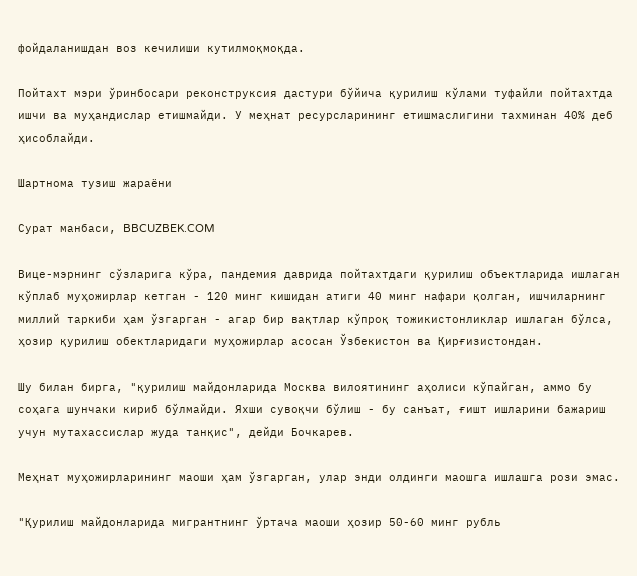фойдаланишдан воз кечилиши кутилмоқмоқда.

Пойтахт мэри ўринбосари реконструксия дастури бўйича қурилиш кўлами туфайли пойтахтда ишчи ва муҳандислар етишмайди. У меҳнат ресурсларининг етишмаслигини тахминан 40% деб ҳисоблайди.

Шартнома тузиш жараёни

Сурат манбаси, BBCUZBEK.COM

Вице-мэрнинг сўзларига кўра, пандемия даврида пойтахтдаги қурилиш объектларида ишлаган кўплаб муҳожирлар кетган - 120 минг кишидан атиги 40 минг нафари қолган, ишчиларнинг миллий таркиби ҳам ўзгарган - агар бир вақтлар кўпроқ тожикистонликлар ишлаган бўлса, ҳозир қурилиш обектларидаги муҳожирлар асосан Ўзбекистон ва Қирғизистондан.

Шу билан бирга, "қурилиш майдонларида Москва вилоятининг аҳолиси кўпайган, аммо бу соҳага шунчаки кириб бўлмайди. Яхши сувоқчи бўлиш - бу санъат, ғишт ишларини бажариш учун мутахассислар жуда танқис", дейди Бочкарев.

Меҳнат муҳожирларининг маоши ҳам ўзгарган, улар энди олдинги маошга ишлашга рози эмас.

"Қурилиш майдонларида мигрантнинг ўртача маоши ҳозир 50-60 минг рубль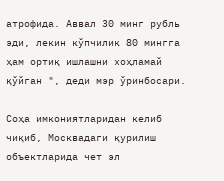атрофида. Аввал 30 минг рубль эди, лекин кўпчилик 80 мингга ҳам ортиқ ишлашни хоҳламай қўйган ", деди мэр ўринбосари.

Соҳа имкониятларидан келиб чиқиб, Москвадаги қурилиш объектларида чет эл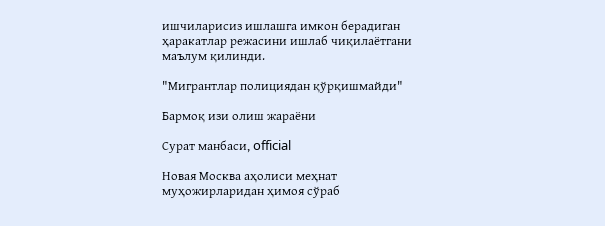ишчиларисиз ишлашга имкон берадиган ҳаракатлар режасини ишлаб чиқилаётгани маълум қилинди.

"Мигрантлар полициядан қўрқишмайди"

Бармоқ изи олиш жараёни

Сурат манбаси, official

Новая Москва аҳолиси меҳнат муҳожирларидан ҳимоя сўраб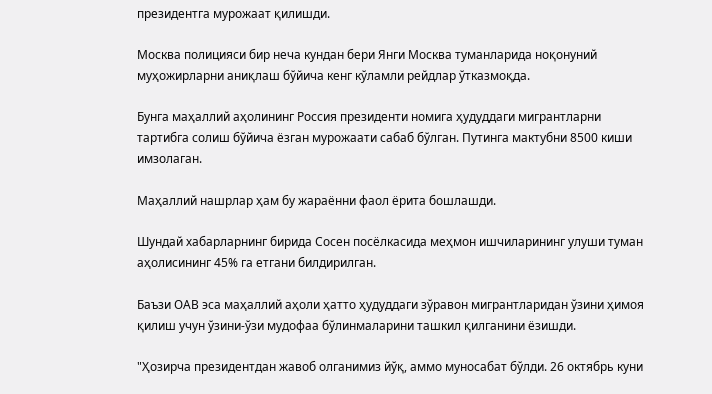президентга мурожаат қилишди.

Москва полицияси бир неча кундан бери Янги Москва туманларида ноқонуний муҳожирларни аниқлаш бўйича кенг кўламли рейдлар ўтказмоқда.

Бунга маҳаллий аҳолининг Россия президенти номига ҳудуддаги мигрантларни тартибга солиш бўйича ёзган мурожаати сабаб бўлган. Путинга мактубни 8500 киши имзолаган.

Маҳаллий нашрлар ҳам бу жараённи фаол ёрита бошлашди.

Шундай хабарларнинг бирида Сосен посёлкасида меҳмон ишчиларининг улуши туман аҳолисининг 45% га етгани билдирилган.

Баъзи ОАВ эса маҳаллий аҳоли ҳатто ҳудуддаги зўравон мигрантларидан ўзини ҳимоя қилиш учун ўзини-ўзи мудофаа бўлинмаларини ташкил қилганини ёзишди.

"Ҳозирча президентдан жавоб олганимиз йўқ, аммо муносабат бўлди. 26 октябрь куни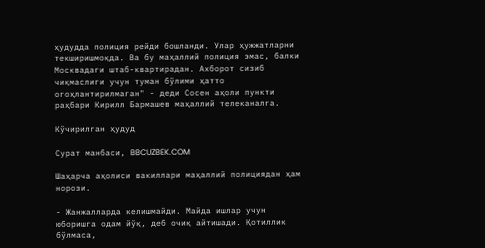ҳудудда полиция рейди бошланди. Улар ҳужжатларни текширишмоқда. Ва бу маҳаллий полиция эмас, балки Москвадаги штаб-квартирадан. Ахборот сизиб чиқмаслиги учун туман бўлими ҳатто огоҳлантирилмаган" - деди Сосен аҳоли пункти раҳбари Кирилл Бармашев маҳаллий телеканалга.

Кўчирилган ҳудуд

Сурат манбаси, BBCUZBEK.COM

Шаҳарча аҳолиси вакиллари маҳаллий полициядан ҳам норози.

- Жанжалларда келишмайди. Майда ишлар учун юборишга одам йўқ, деб очиқ айтишади. Қотиллик бўлмаса,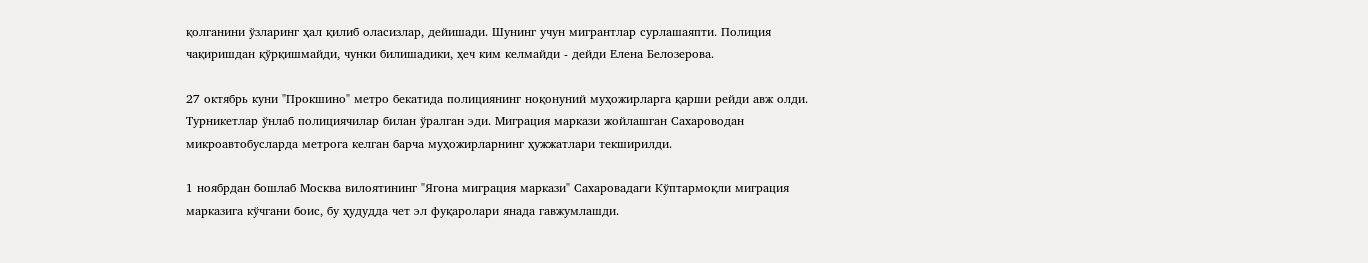қолганини ўзларинг ҳал қилиб оласизлар, дейишади. Шунинг учун мигрантлар сурлашаяпти. Полиция чақиришдан қўрқишмайди, чунки билишадики, ҳеч ким келмайди - дейди Елена Белозерова.

27 октябрь куни "Прокшино" метро бекатида полициянинг ноқонуний муҳожирларга қарши рейди авж олди. Турникетлар ўнлаб полициячилар билан ўралган эди. Миграция маркази жойлашган Сахароводан микроавтобусларда метрога келган барча муҳожирларнинг ҳужжатлари текширилди.

1 ноябрдан бошлаб Москва вилоятининг "Ягона миграция маркази" Сахаровадаги Кўптармоқли миграция марказига кўчгани боис, бу ҳудудда чет эл фуқаролари янада гавжумлашди.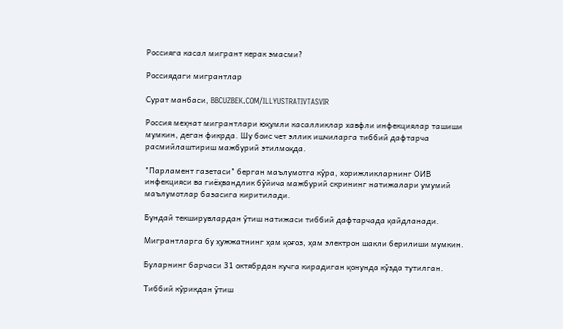Россияга касал мигрант керак эмасми?

Россиядаги мигрантлар

Сурат манбаси, BBCUZBEK.COM/ILLYUSTRATIVTASVIR

Россия меҳнат мигрантлари юқумли касалликлар хавфли инфекциялар ташиши мумкин, деган фикрда. Шу боис чет эллик ишчиларга тиббий дафтарча расмийлаштириш мажбурий этилмоқда.

"Парламент газетаси" берган маълумотга кўра, хорижликларнинг ОИВ инфекцияси ва гиёҳвандлик бўйича мажбурий скрининг натижалари умумий маълумотлар базасига киритилади.

Бундай текширувлардан ўтиш натижаси тиббий дафтарчада қайдланади.

Мигрантларга бу ҳужжатнинг ҳам қоғоз, ҳам электрон шакли берилиши мумкин.

Буларнинг барчаси 31 октябрдан кучга кирадиган қонунда кўзда тутилган.

Тиббий кўрикдан ўтиш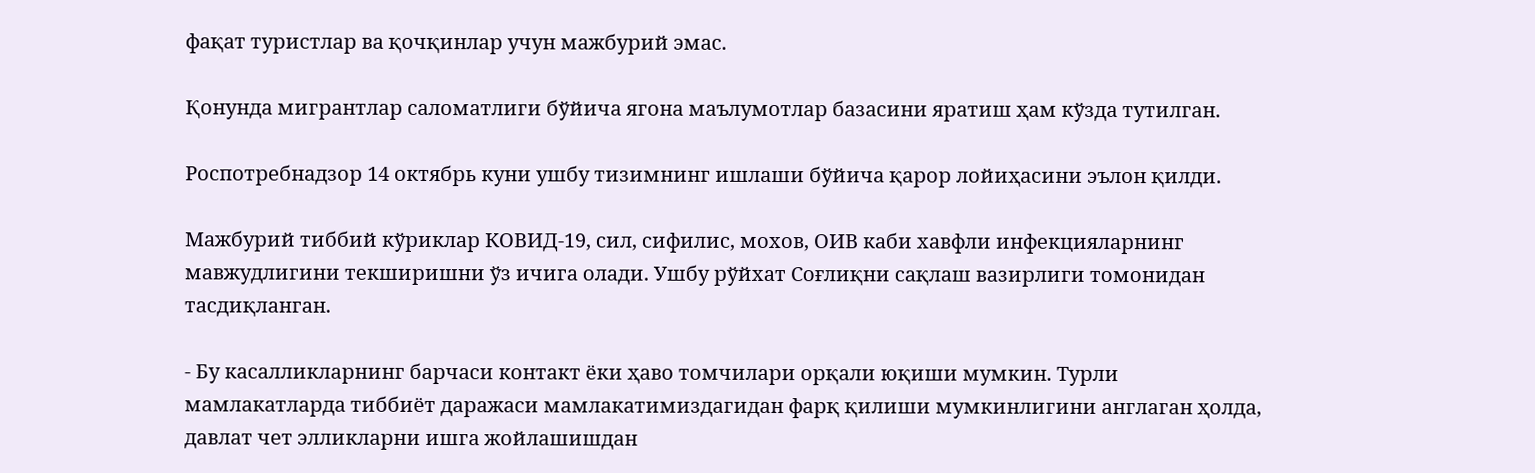фақат туристлар ва қочқинлар учун мажбурий эмас.

Қонунда мигрантлар саломатлиги бўйича ягона маълумотлар базасини яратиш ҳам кўзда тутилган.

Роспотребнадзор 14 октябрь куни ушбу тизимнинг ишлаши бўйича қарор лойиҳасини эълон қилди.

Мажбурий тиббий кўриклар КОВИД-19, сил, сифилис, мохов, ОИВ каби хавфли инфекцияларнинг мавжудлигини текширишни ўз ичига олади. Ушбу рўйхат Соғлиқни сақлаш вазирлиги томонидан тасдиқланган.

- Бу касалликларнинг барчаси контакт ёки ҳаво томчилари орқали юқиши мумкин. Турли мамлакатларда тиббиёт даражаси мамлакатимиздагидан фарқ қилиши мумкинлигини англаган ҳолда, давлат чет элликларни ишга жойлашишдан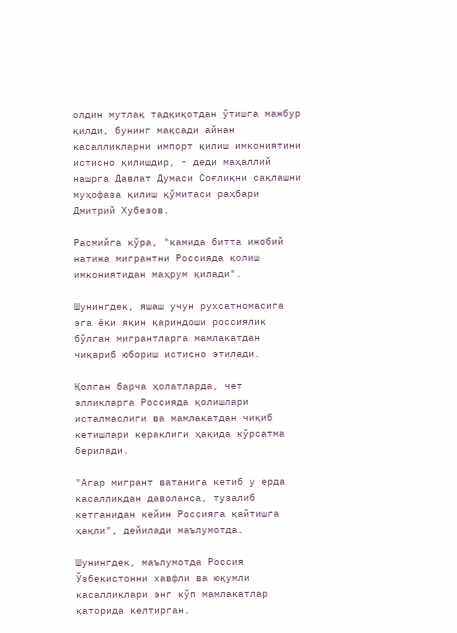олдин мутлақ тадқиқотдан ўтишга мажбур қилди, бунинг мақсади айнан касалликларни импорт қилиш имкониятини истисно қилишдир, - деди маҳаллий нашрга Давлат Думаси Соғлиқни сақлашни муҳофаза қилиш қўмитаси раҳбари Дмитрий Хубезов.

Расмийга кўра, "камида битта ижобий натижа мигрантни Россияда қолиш имкониятидан маҳрум қилади".

Шунингдек, яшаш учун рухсатномасига эга ёки яқин қариндоши россиялик бўлган мигрантларга мамлакатдан чиқариб юбориш истисно этилади.

Қолган барча ҳолатларда, чет элликларга Россияда қолишлари исталмаслиги ва мамлакатдан чиқиб кетишлари кераклиги ҳақида кўрсатма берилади.

"Агар мигрант ватанига кетиб у ерда касалликдан даволанса, тузалиб кетганидан кейин Россияга қайтишга ҳақли", дейилади маълумотда.

Шунингдек, маълумотда Россия Ўзбекистонни хавфли ва юқумли касалликлари энг кўп мамлакатлар қаторида келтирган.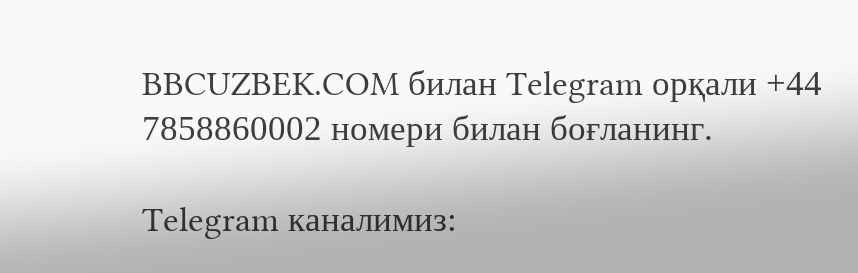BBCUZBEK.COM билан Telegram орқали +44 7858860002 номери билан боғланинг.

Telegram каналимиз: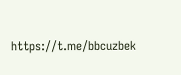https://t.me/bbcuzbek